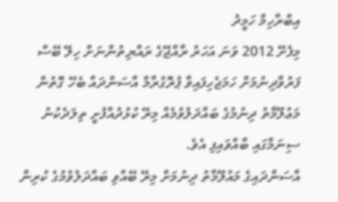އިބްރާހިމް ހަމީދު
މިފެށޭ 2012 ވަނަ އަހަރު ރާއްޖޭގެ ރައްޔިތުންނަށް ހިލޭ ބޭސް ފަރުވާދިނުމަށް ހަމަޖެހިފައިވާ ޕުރޮގުރާމް އާސަންދައާ ބެހޭ ގޮތުން މަޢުލޫމާތު ދިނުމުގެ ބައްދަލުވުމެއް މިރޭ ކުޅުދުއްފުށީ ތިލަދެކުނު ސިނަމާގައި ބާއްވައިފި އެވެ.
އާސަންދައިގެ މައުލޫމާތު ދިނުމަށް މިރޭ ބޭއްވި ބައްދަލުވުމުގެ ކުރިން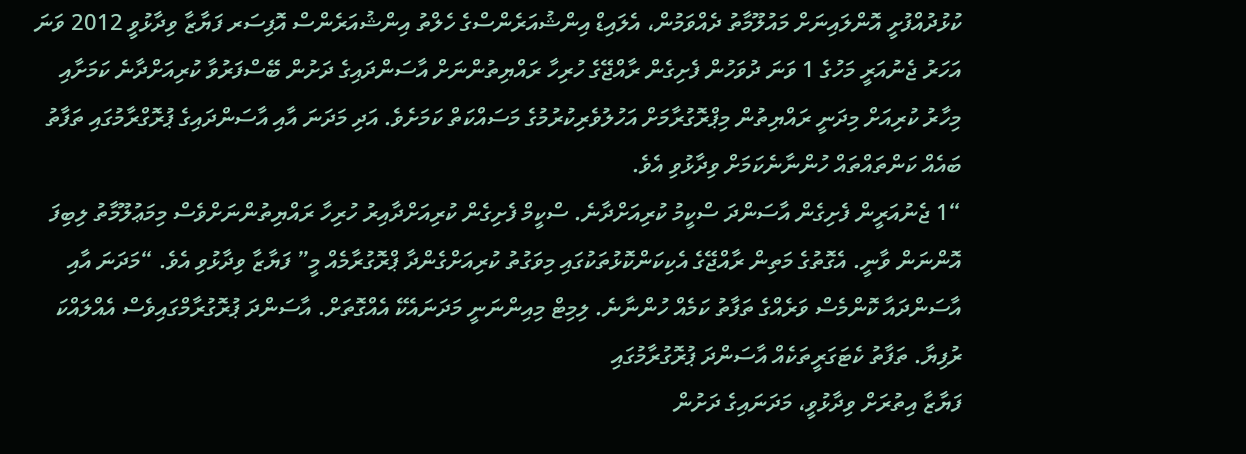ކުޅުދުއްފުށީ އޮންލައިނަށް މައުލޫމާތު ދެއްވަމުން، އެލައިޑް އިންޝުއަރެންސްގެ ހެލްތު އިންޝުއަރެންސް އޮފިސަރ ފަޔާޒާ ވިދާޅުވީ 2012 ވަނަ އަހަރު ޖެނުއަރީ މަހުގެ 1 ވަނަ ދުވަހުން ފެށިގެން ރާއްޖޭގެ ހުރިހާ ރައްޔިތުންނަށް އާސަންދައިގެ ދަށުން ބޭސްފަރުވާ ކުރިއަށްދާނެ ކަމަށާއި މިހާރު ކުރިއަށް މިދަނީ ރައްޔިތުން މިޕްރޮގުރާމަށް އަހުލުވެރިކުރުމުގެ މަސައްކަތް ކަމަށެވެ. އަދި މަދަނަ އާއި އާސަންދައިގެ ޕުރޮގްރާމުގައި ތަފާތު ބައެއް ކަންތައްތައް ހުންނާނެކަމަށް ވިދާޅުވި އެވެ.
“1 ޖެނުއަރީން ފެށިގެން އާސަންދަ ސްކީމު ކުރިއަށްދާނެ. ސްކީމް ފެށިގެން ކުރިއަށްދާއިރު ހުރިހާ ރައްޔިތުންނަށްވެސް މިމަޢުލޫމާތު ލިބިފަ އޮންނަން ވާނީ. އެގޮތުގެ މަތިން ރާއްޖޭގެ އެކިކަންކޮޅުތަކުގައި މިވަގުތު ކުރިއަށްގެންދާ ޕްރޮގުރާމެއް މީ” ފަޔާޒާ ވިދާޅުވި އެވެ. “މަދަނަ އާއި އާސަންދައާ ކޮންމެސް ވަރެއްގެ ތަފާތު ކަމެއް ހުންނާނެ. ލިމިޓް މިއިންނަނީ މަދަނައެކޭ އެއްގޮތަށް. އާސަންދަ ޕުރޮގުރާމްގައިވެސް އެއްލައްކަ ރުފިޔާ. ތަފާތު ކެޓަގަރީތަކެއް އާސަންދަ ޕުރޮގުރާމުގައި
ފަޔާޒާ އިތުރަށް ވިދާޅުވީ، މަދަނައިގެ ދަށުން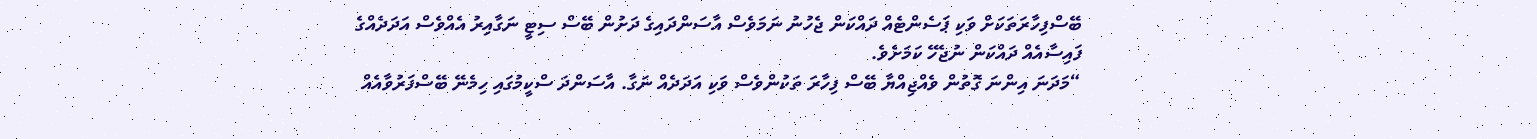ބޭސްފިހާރަތަކަށް ވަކި ޕަސެންޓެއް ދައްކަން ޖެހުނު ނަމަވެސް އާސަންދައިގެ ދަށުން ބޭސް ސިޓީ ނަގާއިރު އެއްވެސް އަދަދެއްގެ ފައިސާއެއް ދައްކަން ނުޖެހޭ ކަމަށެވެ.
“މަދަނަ އިންނަ ގޮތުން ވެއްޖިއްޔާ ބޭސް ފިހާރަ ތަކުންވެސް ވަކި އަދަދެއް ނަގާ. އާސަންދަ ސްކީމުގައި ހިމެނޭ ބޭސްފަރުވާއެއް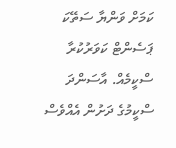ކަމަށް ވަންޔާ ސަތޭކަ ޕަސެންޓް ކަވަރުކުރާ ސްކީމެއް. އާސަންދަ ސްކީމުގެ ދަށުން އެއްވެސް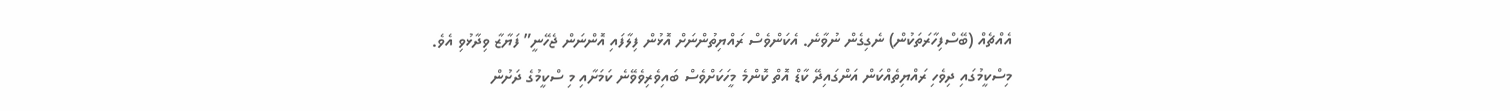އެއްޗެއް (ބޭސްފިހާރަތަކުން) ނެގިގެން ނުވާނެ. އެކަންވެސް ރައްޔިތުންނަށް އޮޅުން ފިލާފައި އޮންނަން ޖެހޭނީ” ފަޔާޒާ ވިދާޅުވި އެވެ.
މިސްކީމުގައި ދިވެހި ރައްޔިތެއްކަން އަންގައިދޭ ކާޑް އޮތް ކޮންމެ މީހަކަށްވެސް ބައިވެރިވެވޭނެ ކަމަށާއި މި ސްކީމުގެ ދަށުން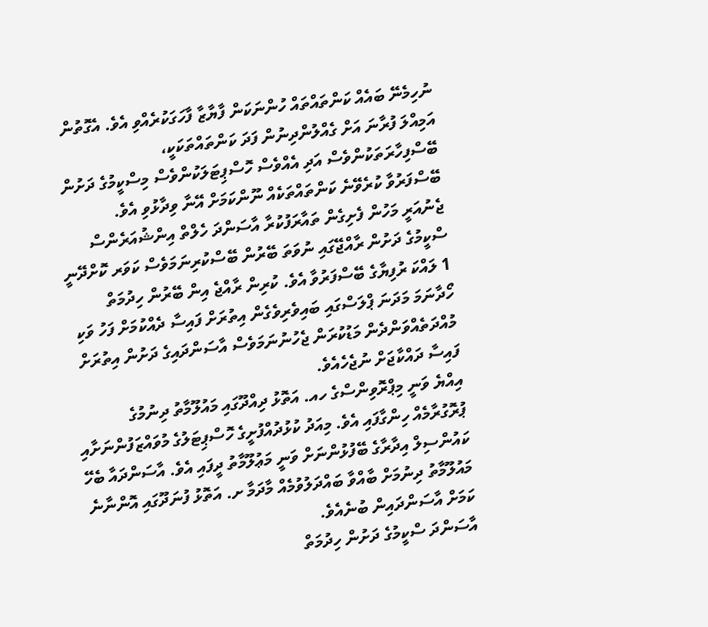ނުހިމެނޭ ބައެއް ކަންތައްތައް ހުންނަކަން ފާޔާޒާ ފާހަގަކުރެއްވި އެވެ. އެގޮތުން އަމިއްލަ ފުރާނަ އަށް ގެއްލުންދިނުން ފަދަ ކަންތައްތަކަކީ، ބޭސްފިހާރަތަކުންވެސް އަދި އެއްވެސް ހޮސްޕިޓަލަކުންވެސް މިސްކީމުގެ ދަށުން ބޭސްފަރުވާ ކުރެވޭނެ ކަންތައްތަކެއް ނޫންކަމަށް އޭނާ ވިދާޅުވި އެވެ.
ޖެނުއަރީ މަހުން ފެށިގެން ތައާރަފުކުރާ އާސަންދަ ހެލްތް އިންޝުއަރެންސް ސްކީމުގެ ދަށުން ރާއްޖޭގައި ނުވަތަ ބޭރުން ބޭސްކުރިނަމަވެސް ކަވަރ ކޮށްދޭނީ 1 ލައްކަ ރުފިޔާގެ ބޭސްފަރުވާ އެވެ. ކުރިން ރާއްޖެ އިން ބޭރުން ހިދުމަތް ހޯދާނަމަ މަދަނަ ޕްލަސްގައި ބައިވެރިވެގެން އިތުރަށް ފައިސާ ދެއްކުމަށް ފަހު ވަކި މުއްދަތެއްވަންދެން މަޑުކުރަން ޖެހުނުނަމަވެސް އާސަންދައިގެ ދަށުން އިތުރަށް ފައިސާ ދައްކާޖަށް ނުޖެހެއެވެ.
އިއްޔެ ވަނީ މިޕްރޮވިންސްގެ ހއ. އަތޮޅު ދިއްދޫގައި މައުލޫމާތު ދިނުމުގެ ޕުރޮގުރާމެއް ހިންގާފައި އެވެ. މިއަދު ކުޅުދުއްފުށީގެ ހޮސްޕިޓަލުގެ މުވައްޒަފުންނަށާއި ކައުންސިލް އިދާރާގެ ބޭފުޅުންނަށް ވަނީ މަޢުލޫމާތު ދީފައި އެވެ. އާސަންދައާ ބެހޭ މައުލޫމާތު ދިނުމަށް ބާއްވާ ބައްދަލުވުމެއް މާދަމާ ށ. އަތޮޅު ފުނަދޫގައި އޮންނާނެ ކަމަށް އާސަންދައިން ބުނެއެވެ.
އާސަންދަ ސްކީމުގެ ދަށުން ހިދުމަތް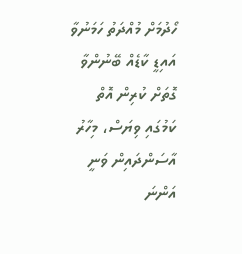ހޯދުމަށް މުއްދަތު ހަމަނުވާ އައިޑީ ކާޑެއް ބޭނުންވާ ގޮތަށް ކުރިން އޮތް ކަމުގައި ވިޔަސް، މިހާރު އާސަންދައިން ވަނީ އަންނަ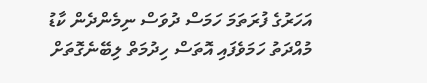އަހަރުގެ ފުރަތަމަ ހަމަސް ދުވަސް ނިމެންދެން ކާޑު މުއްދަތު ހަމަވެފައި އޮތަސް ހިދުމަތް ލިބޭނެގޮތަށް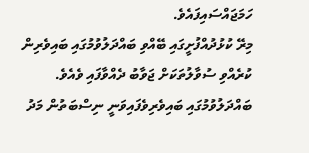ހަމަޖައްސައިފައެވެ.
މިރޭ ކުޅުދުއްފުށީގައި ބޭއްވި ބައްދަލުވުމުގައި ބައިވެރިން ކުރެއްވި ސުވާލުތަކަށް ޖަވާބު ދެއްވާފައި ވެއެވެ. ބައްދަލުވުމުގައި ބައިވެރިވެފައިވަނީ ނިސްބަތުން މަދު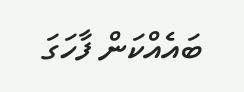ބައެއްކަން ފާހަގަ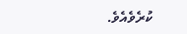ކުރެވެއެވެ.